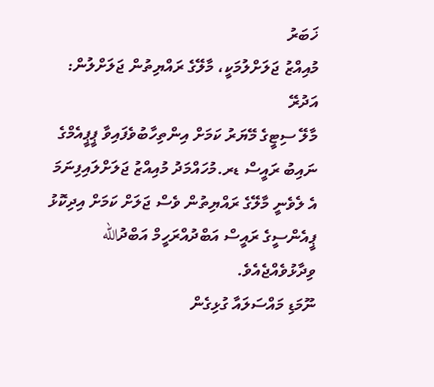ޚަބަރު
މުއިއްޒު ޖަލަށްލުމަކީ، މާލޭގެ ރައްޔިތުން ޖަލަށްލުން: އަދުރޭ
މާލޭ ސިޓީގެ މޭޔަރު ކަމަށް އިންތިހާބުވެފައިވާ ޕީޕީއެމްގެ ނައިބު ރައީސް ޑރ.މުހައްމަދު މުއިއްޒު ޖަލަށްލައިފިނަމަ އެ ލެވެނީ މާލޭގެ ރައްޔިތުން ވެސް ޖަލަށް ކަމަށް އިދިކޮޅު ޕީއެންސީގެ ރައީސް އަބްދުއްރަހީމް އަބްދުالله ވިދާޅުވެއްޖެއެވެ.
ނޫމަޑި މައްސަލައާ ގުޅިގެން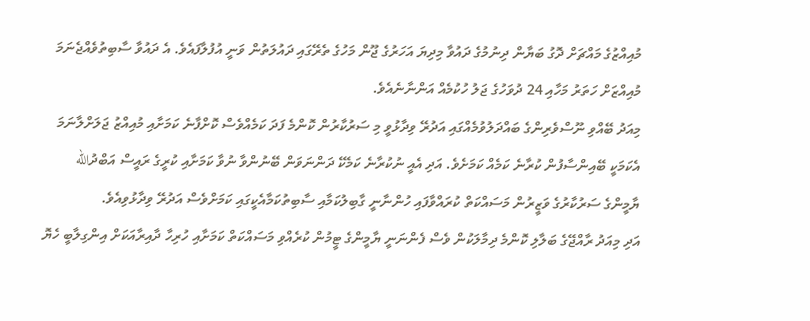މުއިއްޒުގެ މައްޗަށް ދޮގު ބަޔާން ދިނުމުގެ ދައުވާ މިދިޔަ އަހަރުގެ ޖޫން މަހުގެ ތެރޭގައި ދައުލަތުން ވަނީ އުފުލާފައެވެ. އެ ދައުވާ ސާބިތުވެއްޖެނަމަ މުއިއްޒަށް ހަތަރު މަހާއި 24 ދުވަހުގެ ޖަލު ހުކުމެއް އަންނާނެއެވެ.
މިއަދު ބޭއްވި ނޫސްވެރިންގެ ބައްދަލުވުމެއްގައި އަދުރޭ ވިދާޅުވީ މި ސަރުކާރުން ކޮންމެ ފަދަ ކަމެއްވެސް ކޮށްފާނެ ކަމަށާއި މުއިއްޒު ޖަލަށްލާނަމަ އެކަމަކީ ބޭއިންސާފުން ކުރާނެ ކަމެއް ކަމަށެވެ. އަދި އެއީ ނުކުރާނެ ކަމެކޭ ދަންނަވަން ބޭނުންވާ ނުވާ ކަމަށާއި ކުރީގެ ރައީސް އަބްދުالله ޔާމީންގެ ސަރުކާރުގެ ވަޒީރުން މަސައްކަތް ކުރައްވާފައި ހުންނާނީ ގާބިލުކަމާއި ސާބިތުކަމާއެކީގައި ކަމަށްވެސް އަދުރޭ ވިދާޅުވިއެވެ.
އަދި މިއަދު ރާއްޖޭގެ ބަލާލި ކޮންމެ ދިމާލަކުން ވެސް ފެންނަނީ ޔާމީންގެ ޓީމުން ކުރެއްވި މަސައްކަތް ކަމަށާއި ހުރިހާ ދާއިރާއަކަށް އިންގިލާބީ ހެޔޮ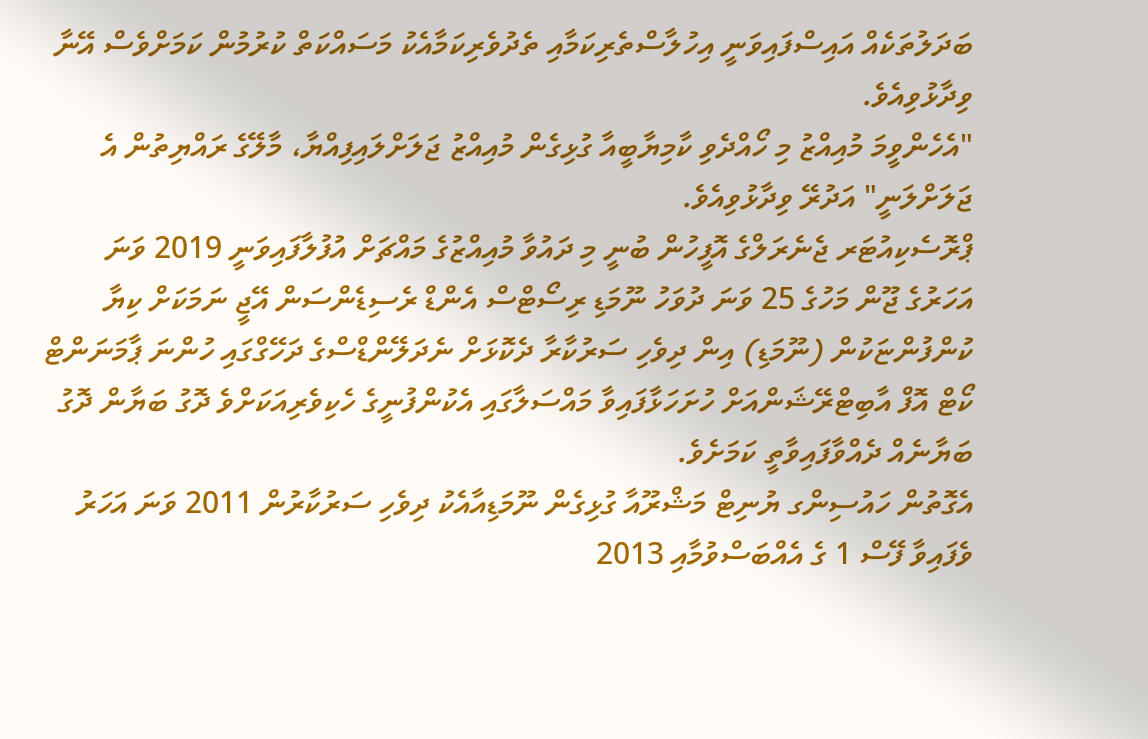ބަދަލުތަކެއް އައިސްފައިވަނީ އިހުލާސްތެރިކަމާއި ތެދުވެރިކަމާއެކު މަސައްކަތް ކުރުމުން ކަމަށްވެސް އޭނާ ވިދާޅުވިއެވެ.
"އެހެންވީމަ މުއިއްޒު މި ހޯއްދެވި ކާމިޔާބީއާ ގުޅިގެން މުއިއްޒު ޖަލަށްލައިފިއްޔާ، މާލޭގެ ރައްޔިތުން އެ ޖަލަށްލަނީ" އަދުރޭ ވިދާޅުވިއެވެ.
ޕްރޮސެކިއުޓަރ ޖެނެރަލްގެ އޮފީހުން ބުނީ މި ދައުވާ މުއިއްޒުގެ މައްޗަށް އުފުލާފައިވަނީ 2019 ވަނަ އަހަރުގެ ޖޫން މަހުގެ 25 ވަނަ ދުވަހު ނޫމަޑި ރިސޯޓްސް އެންޑް ރެސިޑެންސަން އޭޖީ ނަމަކަށް ކިޔާ ކުންފުންޏަކުން (ނޫމަޑި) އިން ދިވެހި ސަރުކާރާ ދެކޮޅަށް ނެދަލޭންޑްސްގެ ދަހޭގްގައި ހުންނަ ޕާމަނަންޓް ކޯޓް އޮފް އާބިޓްރޭޝަންއަށް ހުށަހަޅާފައިވާ މައްސަލާގައި އެކުންފުނީގެ ހެކިވެރިއަކަށްވެ ދޮގު ބަޔާން ދޮގު ބަޔާނެއް ދެއްވާފައިވާތީ ކަމަށެވެ.
އެގޮތުން ހައުސިންގ ޔުނިޓް މަޝްރޫއާ ގުޅިގެން ނޫމަޑިއާއެކު ދިވެހި ސަރުކާރުން 2011 ވަނަ އަހަރު ވެފައިވާ ފޭސް 1 ގެ އެއްބަސްވުމާއި 2013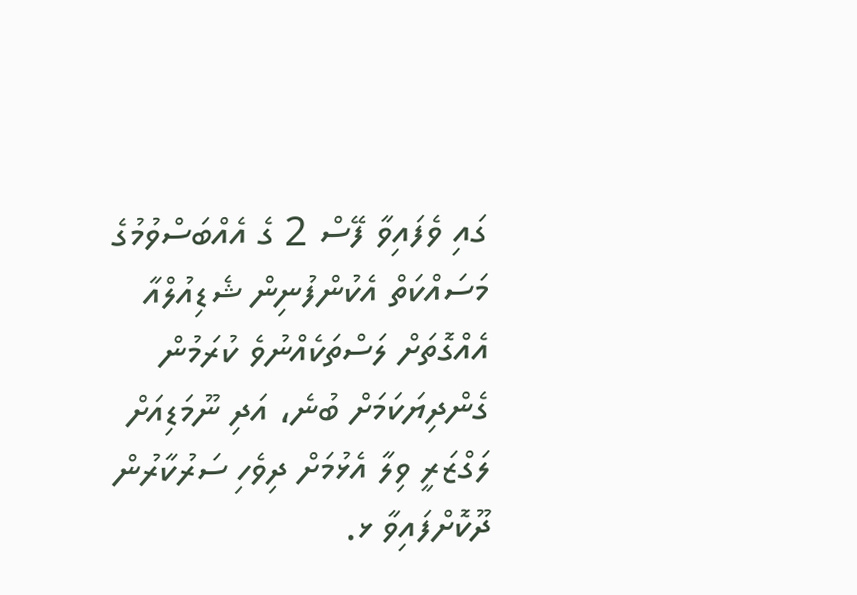ގައި ވެފައިވާ ފޭސް 2 ގެ އެއްބަސްވުމުގެ މަސައްކަތް އެކުންފުނިން ޝެޑިއުލްއާ އެއްގޮތަށް ލަސްތަކެއްނުވެ ކުރަމުން ގެންދިޔަކަމަށް ބުނެ، އަދި ނޫމަޑިއަށް ލަގްޒަރީ ވިލާ އެޅުމަށް ދިވެހި ސަރުކާރުން ދޫކޮށްފައިވާ ޅ.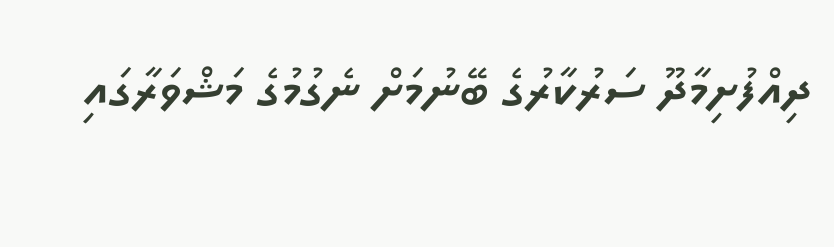ދިއްފުށިމާދޫ ސަރުކާރުގެ ބޭނުމަށް ނެގުމުގެ މަޝްވަރާގައި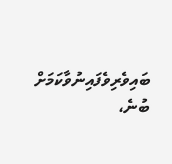ބައިވެރިވެފައިނުވާކަމަށް ބުނެ،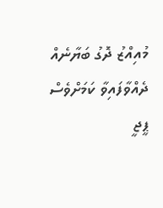މުއިއްޒު ދޮގު ބަޔާނެއް ދެއްވާފައިވާ ކަމަށްވެސް ޕީޖީ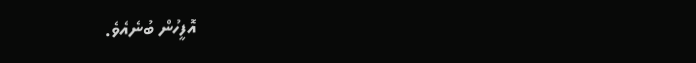އޮފީހުން ބުނެއެވެ.